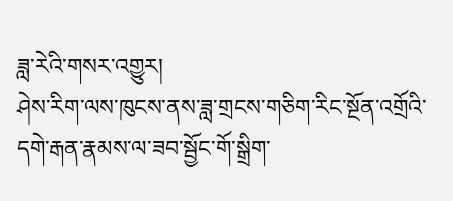ཟླ་རེའི་གསར་འགྱུར།
ཤེས་རིག་ལས་ཁུངས་ནས་ཟླ་གྲངས་གཅིག་རིང་སྔོན་འགྲོའི་དགེ་རྒན་རྣམས་ལ་ཟབ་སྦྱོང་གོ་སྒྲིག་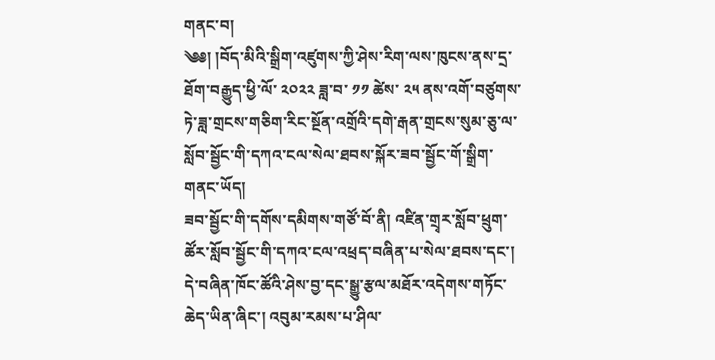གནང་བ།
༄༅། །བོད་མིའི་སྒྲིག་འཛུགས་ཀྱི་ཤེས་རིག་ལས་ཁུངས་ནས་དྲ་ཐོག་བརྒྱུད་ཕྱི་ལོ་ ༢༠༢༢ ཟླ་བ་ ༡༡ ཚེས་ ༢༥ ནས་འགོ་བཙུགས་ཏེ་ཟླ་གྲངས་གཅིག་རིང་སྔོན་འགྲོའི་དགེ་རྒན་གྲངས་སུམ་ཅུ་ལ་སློབ་སྦྱོང་གི་དཀའ་ངལ་སེལ་ཐབས་སྐོར་ཟབ་སྦྱོང་གོ་སྒྲིག་གནང་ཡོད།
ཟབ་སྦྱོང་གི་དགོས་དམིགས་གཙོ་བོ་ནི། འཛིན་གྲྭར་སློབ་ཕྲུག་ཚོར་སློབ་སྦྱོང་གི་དཀའ་ངལ་འཕྲད་བཞིན་པ་སེལ་ཐབས་དང་། དེ་བཞིན་ཁོང་ཚོའི་ཤེས་བྱ་དང་སྒྱུ་རྩལ་མཐོར་འདེགས་གཏོང་ཆེད་ཡིན་ཞིང་། འབུམ་རམས་པ་ཤིལ་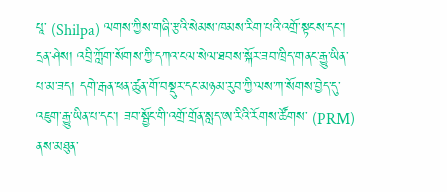པཱ་ (Shilpa) ལགས་ཀྱིས་གཞི་རྩའི་སེམས་ཁམས་རིག་པའི་འགྲོ་སྟངས་དང་། དྲན་ཤེས། འབྲི་ཀློག་སོགས་ཀྱི་དཀའ་ངལ་སེལ་ཐབས་སྐོར་ཟབ་ཁྲིད་གནང་རྒྱུ་ཡིན་པ་མ་ཟད། དགེ་རྒན་ཕན་ཚུན་གོ་བསྡུར་དང་མཉམ་རུབ་ཀྱི་ལས་ཀ་སོགས་བྱེད་དུ་འཇུག་རྒྱུ་ཡིན་པ་དང་། ཟབ་སྦྱོང་གི་འགྲོ་གྲོན་སླད་ཨ་རིའི་རོགས་ཚོགས་ (PRM) ནས་མཐུན་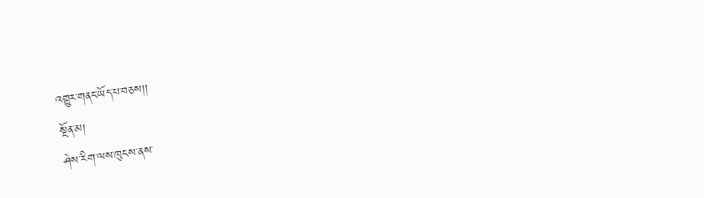འགྱུར་གནང་ཡོད་པ་བཅས།།
སྔོན་མ།
ཤེས་རིག་ལས་ཁུངས་ནས་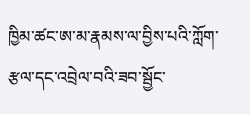ཁྱིམ་ཚང་ཨ་མ་རྣམས་ལ་བྱིས་པའི་ཀློག་རྩལ་དང་འབྲེལ་བའི་ཟབ་སྦྱོང་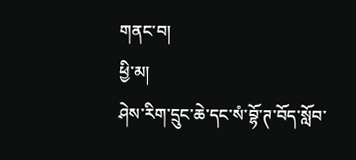གནང་བ།
ཕྱི་མ།
ཤེས་རིག་དྲུང་ཆེ་དང་སཾ་བྷོ་ཊ་བོད་སློབ་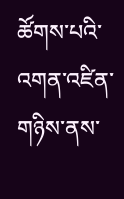ཚོགས་པའི་འགན་འཛིན་གཉིས་ནས་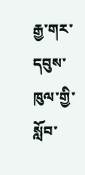རྒྱ་གར་དབུས་ཁུལ་གྱི་སློབ་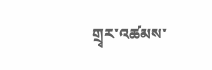གྲྭར་འཚམས་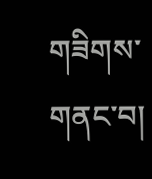གཟིགས་གནང་བ།